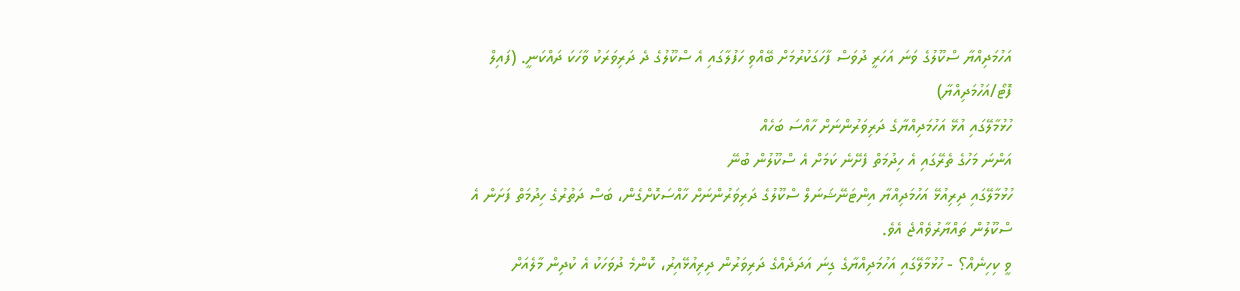އަހުމަދިއްޔާ ސްކޫލުގެ ވަނަ އަހަރީ ދުވަސް ފާހަގަކުރުމަށް ބޭއްވި ހަފުލާގައި އެ ސްކޫލުގެ ދެ ދަރިވަރަކު ވާހަކަ ދައްކަނީ. (ފައިލް ފޮޓޯ/އަހުމަދިއްޔާ)
ހުޅުމާލޭގައި އުޅޭ އަހުމަދިއްޔާގެ ދަރިވަރުންނަށް ހާއްސަ ބަހެއް
އަންނަ މަހުގެ ތެރޭގައި އެ ހިދުމަތް ފެށޭނެ ކަމަށް އެ ސްކޫލުން ބުނޭ
ހުޅުމާލޭގައި ދިރިއުޅޭ އަހުމަދިއްޔާ އިންޓަނޭޝަނަލް ސްކޫލުގެ ދަރިވަރުންނަށް ހާއްސަކޮށްގެން، ބަސް ދަތުރުގެ ހިދުމަތް ފަށަން އެ ސްކޫލުން ތައްޔާރުވެއްޖެ އެވެ.
ވީ ކިހިނެއް؟ - ހުޅުމާލޭގައި އަހުމަދިއްޔާގެ ގިނަ އަދަދެއްގެ ދަރިވަރުން ދިރިއުޅޭއިރު، ކޮންމެ ދުވަހަކު އެ ކުދިން މާލެއަށް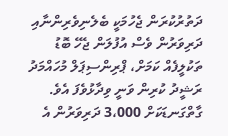ދަތުރުކުރަން ޖެހުމަކީ ބެލެނިވެރިންނާއި ދަރިވަރުން ވެސް އުފުލަން ޖެހޭ ބޮޑު ތަކުލީފެއް ކަމަށް، ޕްރިންސިޕަލް މުހައްމަދު ރަޝީދު ކުރިން ވަނީ ވިދާޅުވެފަ އެވެ.
ގާތްގަނޑަކަށް 3،000 ދަރިވަރުން އެ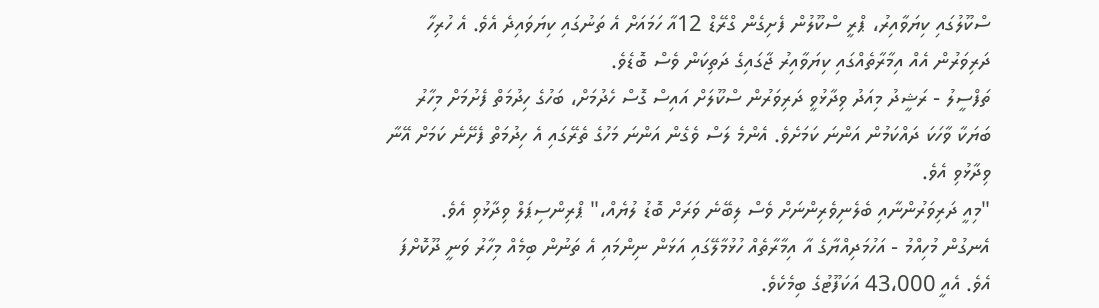ސްކޫލުގައި ކިޔަވާއިރު، ޕްރީ ސްކޫލުން ފެށިގެން ގްރޭޑް 12އާ ހަމައަށް އެ ތަނުގައި ކިޔަވައިދެ އެވެ. އެ ހުރިހާ ދަރިވަރުން އެއް އިމާރާތެއްގައި ކިޔަވާއިރު ޖާގައިގެ ދަތިކަން ވެސް ބޮޑެވެ.
ތަފްސީލު - ރަޝީދު މިއަދު ވިދާޅުވީ ދަރިވަރުން ސްކޫލަށް އައިސް ގޮސް ހެދުމަށް، ބަހުގެ ހިދުމަތް ފެށުމަށް މިހާރު ބަޔަކާ ވާހަކަ ދައްކަމުން އަންނަ ކަމަށެވެ. އެންމެ ލަސް ވެގެން އަންނަ މަހުގެ ތެރޭގައި އެ ހިދުމަތް ފެށޭނެ ކަމަށް އޭނާ ވިދާޅުވި އެވެ.
"މިއީ ދަރިވަރުންނާއި ބެލެނިވެރިންނަށް ވެސް ލިބޭނެ ވަރަށް ބޮޑު ލުޔެއް،" ޕްރިންސިޕަލް ވިދާޅުވި އެވެ.
އެނގުން މުހިއްމު - އަހުމަދިއްޔާގެ އާ އިމާރާތެއް ހުޅުމާލޭގައި އަޅަން ނިންމައި އެ ތަނުން ބިމެއް މިހާރު ވަނީ ދޫކޮށްފަ އެވެ. އެއީ 43،000 އަކަފޫޓުގެ ބިމެކެވެ.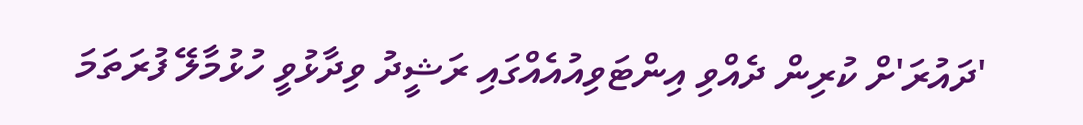'ދައުރަ'ށް ކުރިން ދެއްވި އިންޓަވިއުއެއްގައި ރަޝީދު ވިދާޅުވީ ހުޅުމާލޭ ފުރަތަމަ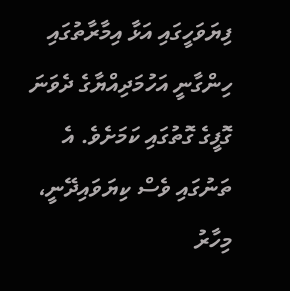ފިޔަވަހީގައި އަޅާ އިމާރާތުގައި ހިންގާނީ އަހުމަދިއްޔާގެ ދެވަނަ ގޮފީގެ ގޮތުގައި ކަމަށެވެ. އެ ތަނުގައި ވެސް ކިޔަވައިދޭނީ، މިހާރު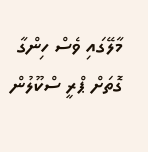މާލޭގައި ވެސް ހިންގާ ގޮތަށް ޕްރީ ސްކޫލުން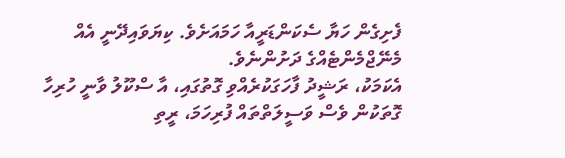ފެށިގެން ހަޔާ ސެކަންޑަރީއާ ހަމައަށެވެ. ކިޔަވައިދޭނީ އެއް މެނޭޖްމެންޓެއްގެ ދަށުންނެވެ.
އެކަމަކު، ރަޝީދު ފާހަގަކުރެއްވި ގޮތުގައި، އާ ސްކޫލު ވާނީ ހުރިހާ ގޮތަކުން ވެސް ވަސީލަތްތައް ފުރިހަމަ، ރީތި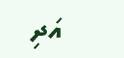އަދި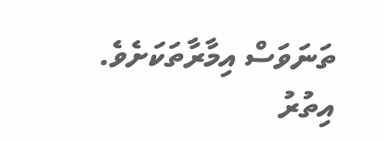ތަނަވަސް އިމާރާތަކަށެވެ.
އިތުރު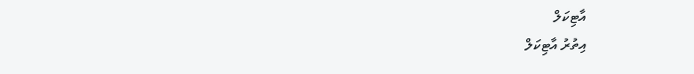އާޓިކަލް
އިތުރު އާޓިކަލް